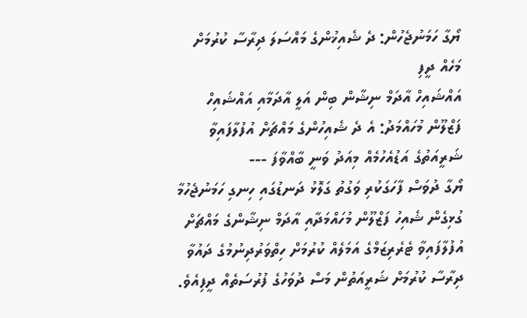ޔޯގާ ހަމަނުޖެހުން: ދެ ޝެއިޚުންގެ މައްސަލަ ދިރާސާ ކުރުމަށް މަހެއް ދީފި
އައްޝައިހް އާދަމް ނިޝާން ބިން އަލީ އާދަމާއި އައްޝައިހް ފަޒްލޫން މުހައްމަދު: އެ ދެ ޝެއިހުންގެ މައްޗަށް އުފުލާފައިވާ ޝަރީއަތުގެ އަޑުއެހުމެއް މިއަދު ވަނީ ބާއްވާފަ ---
ޔޯގާ ދުވަސް ފާހަގަކުރި ވަގުތު ގަލޮޅު ދަނޑުގައި ހިނގި ހަމަނުޖެހުމާ ގުޅިގެން ޝެއިހު ފަޒްލޫން މުހައްމަދާއި އާދަމް ނިޝާންގެ މައްޗަށް އުފުލާފައިވާ ޓެރެރިޒަމްގެ އަމަލެއް ކުރުމަށް ހިތްވަރުދިނުމުގެ ދައުވާ ދިރާސާ ކުރުމަށް ޝަރީއަތުން މަސް ދުވަހުގެ ފުރުސަތެއް ދީފިއެވެ.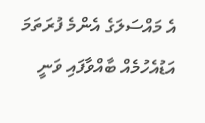އެ މައްސަލަގެ އެންމެ ފުރަތަމަ އަޑުއެހުމެއް ބާއްވާފައި ވަނީ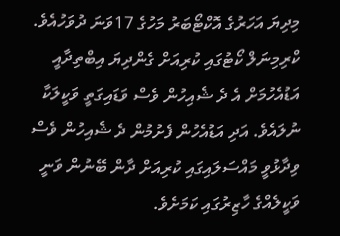މިދިޔަ އަހަރުގެ އޮކްޓޯބަރު މަހުގެ 17ވަނަ ދުވަހުއެވެ. ކްރިމިނަލް ކޯޓުގައި ކުރިއަށް ގެންދިޔަ އިބްތިދާއީ އަޑުއެހުމަށް އެ ދެ ޝެއިހުން ވެސް ވަޑައިގަތީ ވަކީލަކާ ނުލައެވެ. އަދި އަޑުއެހުން ފެށުމުން ދެ ޝެއިހުން ވެސް ވިދާޅުވީ މައްސަލައިގައި ކުރިއަށް ދާން ބޭނުން ވަނީ ވަކީލެއްގެ ހާޒިރުގައި ކަމަށެވެ.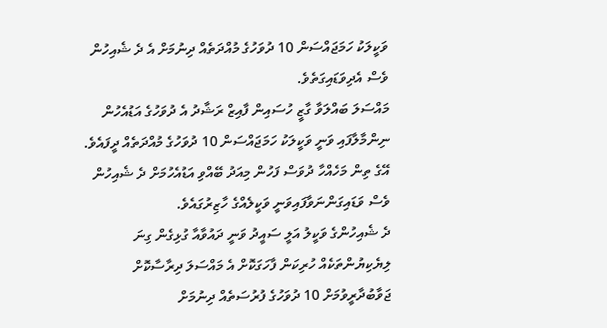ވަކީލަކު ހަމަޖައްސަން 10 ދުވަހުގެ މުއްދަތެއް ދިނުމަށް އެ ދެ ޝެއިހުން ވެސް އެދިވަޑައިގަތެވެ.
މައްސަލަ ބައްލަވާ ގާޒީ ހުސައިން ފާއިޒް ރަޝާދު އެ ދުވަހުގެ އަޑުއެހުން ނިންމާލާފައި ވަނީ ވަކީލަކު ހަމަޖައްސަން 10 ދުވަހުގެ މުއްދަތެއް ދީފައެވެ.
އޭގެ ތިން މަހެއްހާ ދުވަސް ފަހުން މިއަދު ބޭއްވި އަޑުއެހުމަށް ދެ ޝެއިހުން ވެސް ވަޑައިގަންނަވާފައިވަނީ ވަކީލެއްގެ ހާޒިރުގައެވެ.
ދެ ޝެއިހުންގެ ވަކީލު އަލީ ސައީދު ވަނީ ދައުވާއާ ގުޅިގެން ގިނަ ލިޔެކިޔުންތަކެއް ހުރިކަން ފާހަގަކޮށް އެ މައްސަލަ ދިރާސާކޮށް ޖަވާބުދާރީވުމަށް 10 ދުވަހުގެ ފުރުސަތެއް ދިނުމަށް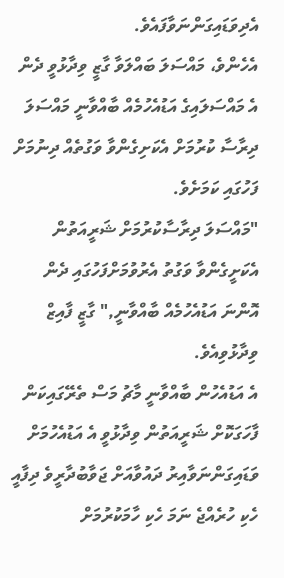އެދިވަޑައިގަންނަވާފައެވެ.
އެހެންވެ، މައްސަލަ ބައްލަވާ ގާޒީ ވިދާޅުވީ ދެން އެ މައްސަލައިގެ އަޑުއެހުމެއް ބާއްވާނީ މައްސަލަ ދިރާސާ ކުރުމަށް އެކަށިގެންވާ ވަގުތެއް ދިނުމަށް ފަހުގައި ކަމަށެވެ.
"މައްސަލަ ދިރާސާކުރުމަށް ޝަރީއަތުން އެކަށީގެންވާ ވަގުތު އެރުވުމަށްފަހުގައި ދެން އޮންނަ އަޑުއެހުމެއް ބާއްވާނީ," ގާޒީ ފާއިޒް ވިދާޅުވިއެވެ.
އެ އަޑުއެހުން ބާއްވާނީ މާޗު މަސް ތެރޭގައިކަން ފާހަގަކޮށް ޝަރީއަތުން ވިދާޅުވީ އެ އަޑުއެހުމަށް ވަޑައިގަންނަވާއިރު ދައުވާއަށް ޖަވާބުދާރީވެ ދިފާއީ ހެކި ހުރެއްޖެ ނަމަ ހެކި ހާމަކުރުމަށް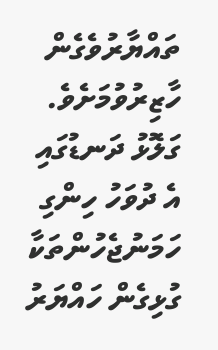ތައްޔާރުވެގެން ހާޒިރުވުމަށެވެ.
ގަލޮޅު ދަނޑުގައި އެ ދުވަހު ހިންގި ހަމަނުޖެހުންތަކާ ގުޅިގެން ހައްޔަރު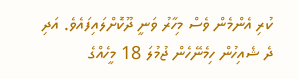ކުރި އެންމެން ވެސް މިހާރު ވަނީ ދޫކޮށްލައިފައެވެ. އަދި ދެ ޝެއިހުން ހިމެނޭހެން ޖުމުލަ 18 މީހެއްގެ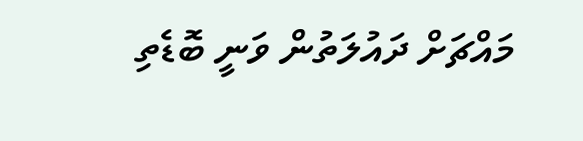މައްޗަށް ދައުލަތުން ވަނީ ބޮޑެތި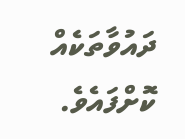ދައުވާތަކެއް ކޮށްފައެވެ.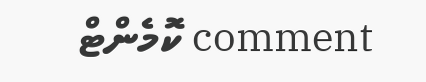comment ކޮމެންޓް